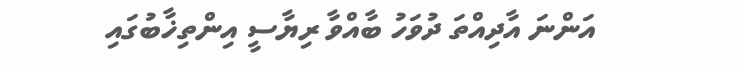އަންނަ އާދިއްތަ ދުވަހު ބާއްވާ ރިޔާސީ އިންތިޚާބުގައި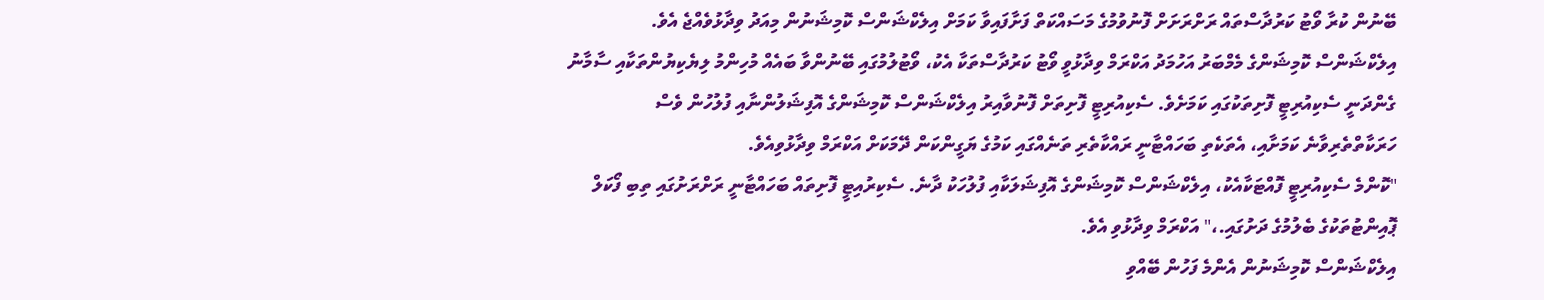ބޭނުން ކުރާ ވޯޓު ކަރުދާސްތައް ރަށްރަށަށް ފޮނުވުމުގެ މަސައްކަތް ފަށާފައިވާ ކަމަށް އިލެކްޝަންސް ކޮމިޝަނުން މިއަދު ވިދާޅުވެއްޖެ އެވެ.
އިލެކްޝަންސް ކޮމިޝަންގެ މެމްބަރު އަހުމަދު އަކްރަމް ވިދާޅުވީ ވޯޓު ކަރުދާސްތަކާ އެކު، ވޯޓުލުމުގައި ބޭނުންވާ ބައެއް މުހިންމު ލިޔެކިޔުންތަކާއި ސާމާނު ގެންދަނީ ސެކިއުރިޓީ ފޮށިތަކުގައި ކަމަށެވެ. ސެކިއުރިޓީ ފޮށިތަށް ފޮނުވާއިރު އިލެކްޝަންސް ކޮމިޝަންގެ އޮފިޝަލުންނާއި ފުލުހުން ވެސް ހަރަކާތްތެރިވާނެ ކަމަށާއި، އެތަކެތި ބަހައްޓާނީ ރައްކާތެރި ތަނެއްގައި ކަމުގެ ޔަގީންކަން ދޭމަކަށް އަކްރަމް ވިދާޅުވިއެވެ.
"ކޮންމެ ސެކިއުރިޓީ ފޮއްޓަކާއެކު، އިލެކްޝަންސް ކޮމިޝަންގެ އޮފިޝަލަކާއި ފުލުހަކު ދާނެ. ސެކިރުއިޓީ ފޮށިތައް ބަހައްޓާނީ ރަށްރަށުގައި ތިބި ފޯކަލް ޕޮއިންޓުތަކުގެ ބެލުމުގެ ދަށުގައި.،" އަކްރަމް ވިދާޅުވި އެވެ.
އިލެކްޝަންސް ކޮމިޝަނުން އެންމެ ފަހުން ބޭއްވި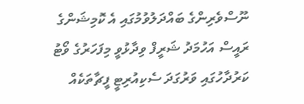ނޫސްވެރިންގެ ބައްދަލުވުމުގައި އެ ކޮމިޝަންގެ ރައީސް އަހުމަދު ޝަރީފް ވިދާޅުވީ މިފަހަރުގެ ވޯޓު ކަރުދާހުގައި ވަރުގަދަ ސެކިއުރިޓީ ފީޗާތަކެއް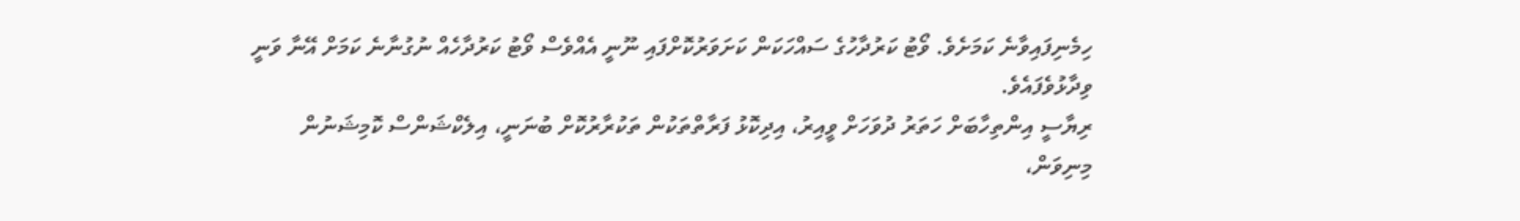ހިމެނިފައިވާނެ ކަމަށެވެ. ވޯޓު ކަރުދާހުގެ ސައްހަކަން ކަށަވަރުކޮށްފައި ނޫނީ އެއްވެސް ވޯޓު ކަރުދާހެއް ނުގުނާނެ ކަމަށް އޭނާ ވަނީ ވިދާޅުވެފައެވެ.
ރިޔާސީ އިންތިހާބަށް ހަތަރު ދުވަހަށް ވީއިރު، އިދިކޮޅު ފަރާތްތަކުން ތަކުރާރުކޮށް ބުނަނީ، އިލެކްޝަންސް ކޮމިޝަނުން މިނިވަން،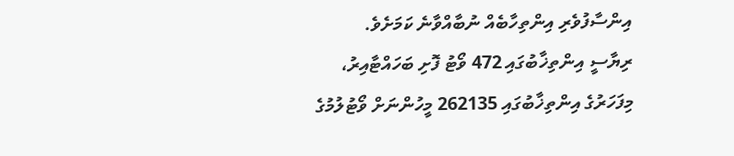އިންސާފުވެރި އިންތިހާބެއް ނުބާއްވާނެ ކަމަށެވެ.
ރިޔާސީ އިންތިޚާބުގައި 472 ވޯޓު ފޮށި ބަހައްޓާއިރު، މިފަހަރުގެ އިންތިޚާބުގައި 262135 މީހުންނަށް ވޯޓުލުމުގެ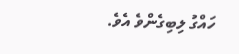ހައްގު ލިބިގެންވެ އެވެ.